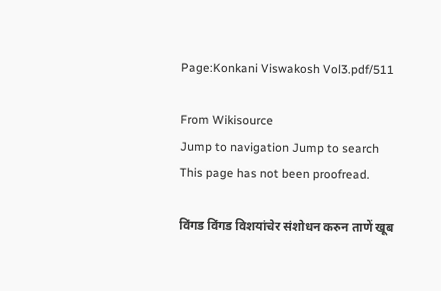Page:Konkani Viswakosh Vol3.pdf/511

From Wikisource
Jump to navigation Jump to search
This page has not been proofread.

विंगड विंगड विशयांचेर संशोधन करुन ताणें खूब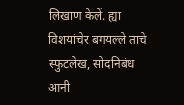लिखाण केलें. ह्या विशयांचेर बगयल्ले ताचे स्फुटलेख, सोदनिबंध आनी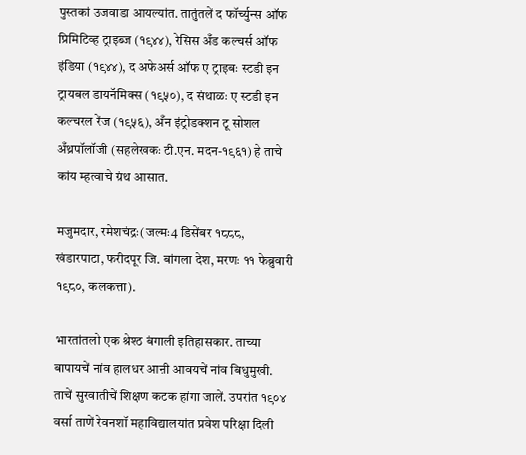पुस्तकां उजवाडा आयल्यांत. तातुंतलें द फॉर्च्युन्स ऑफ प्रिमिटिव्ह ट्राइब्ज (१९४४), रेसिस अँड कल्चर्स ऑफ इंडिया (१९४४), द अफेअर्स ऑफ ए ट्राइबः स्टडी इन ट्रायबल डायनॅमिक्स (१९५०), द संथाळः ए स्टडी इन कल्चरल रेंज (१९५६), अँन इंट्रोडक्शन टू सोशल अँथ्रपॉलॉजी (सहलेखकः टी.एन. मदन-१९६१) हे ताचे कांय म्हत्वाचे ग्रंथ आसात.

मजुमदार, रमेशचंद्रः(जल्मः4 डिसेंबर १८८८, खंडारपाटा, फरीदपूर जि. बांगला देश, मरणः ११ फेब्रुवारी १९८०, कलकत्ता).

भारतांतलो एक श्रेश्ठ बंगाली इतिहासकार. ताच्या बापायचें नांव हालधर आऩी आवयचें नांव बिधुमुखी. ताचें सुरवातीचें शिक्षण कटक हांगा जालें. उपरांत १९०४ वर्सा ताणें रेवनशॉ महाविद्यालयांत प्रवेश परिक्षा दिली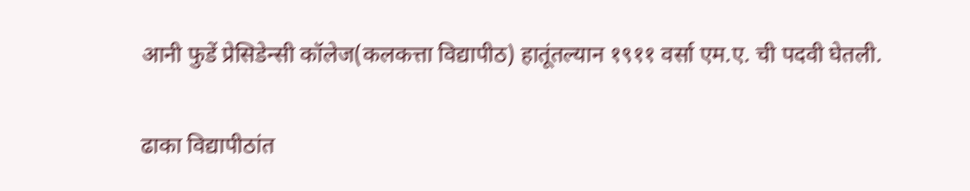आनी फुडें प्रेसिडेन्सी कॉलेज(कलकत्ता विद्यापीठ) हातूंतल्यान १९११ वर्सा एम.ए. ची पदवी घेतली.

ढाका विद्यापीठांत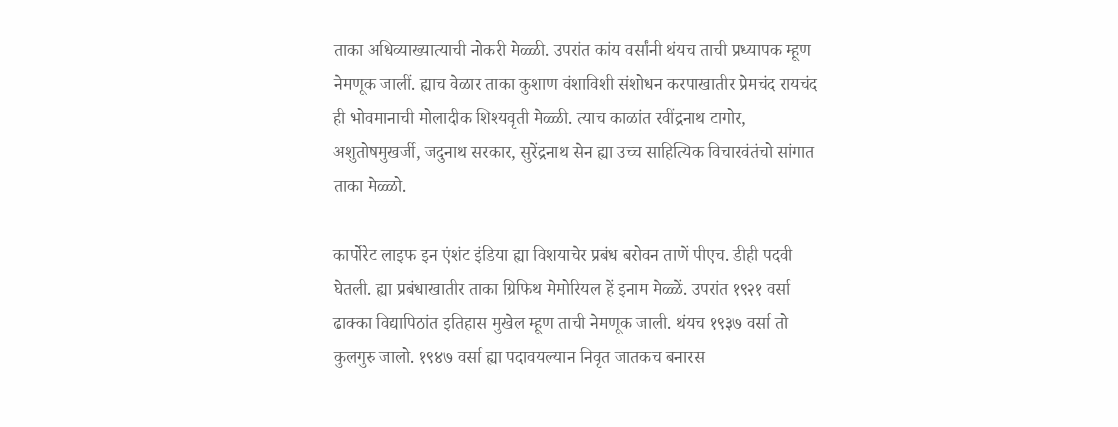ताका अधिव्याख्यात्याची नोकरी मेळ्ळी. उपरांत कांय वर्सांनी थंयच ताची प्रध्यापक म्हूण नेमणूक जालीं. ह्याच वेळार ताका कुशाण वंशाविशी संशोधन करपाखातीर प्रेमचंद रायचंद ही भोवमानाची मोलादीक शिश्यवृती मेळ्ळी. त्याच काळांत रवींद्रनाथ टागोर, अशुतोषमुखर्जी, जदुनाथ सरकार, सुरेंद्रनाथ सेन ह्या उच्च साहित्यिक विचारवंतंचो सांगात ताका मेळ्ळो.

कार्पोरेट लाइफ इन एंशंट इंडिया ह्या विशयाचेर प्रबंध बरोवन ताणें पीएच. डीही पदवी घेतली. ह्या प्रबंधाखातीर ताका ग्रिफिथ मेमोरियल हें इनाम मेळ्ळें. उपरांत १९२१ वर्सा ढाक्का विद्यापिठांत इतिहास मुखेल म्हूण ताची नेमणूक जाली. थंयच १९३७ वर्सा तो कुलगुरु जालो. १९४७ वर्सा ह्या पदावयल्यान निवृत जातकच बनारस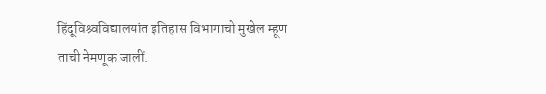हिंदूविश्र्वविद्यालयांत इतिहास विभागाचो मुखेल म्हूण ताची नेमणूक जालीं.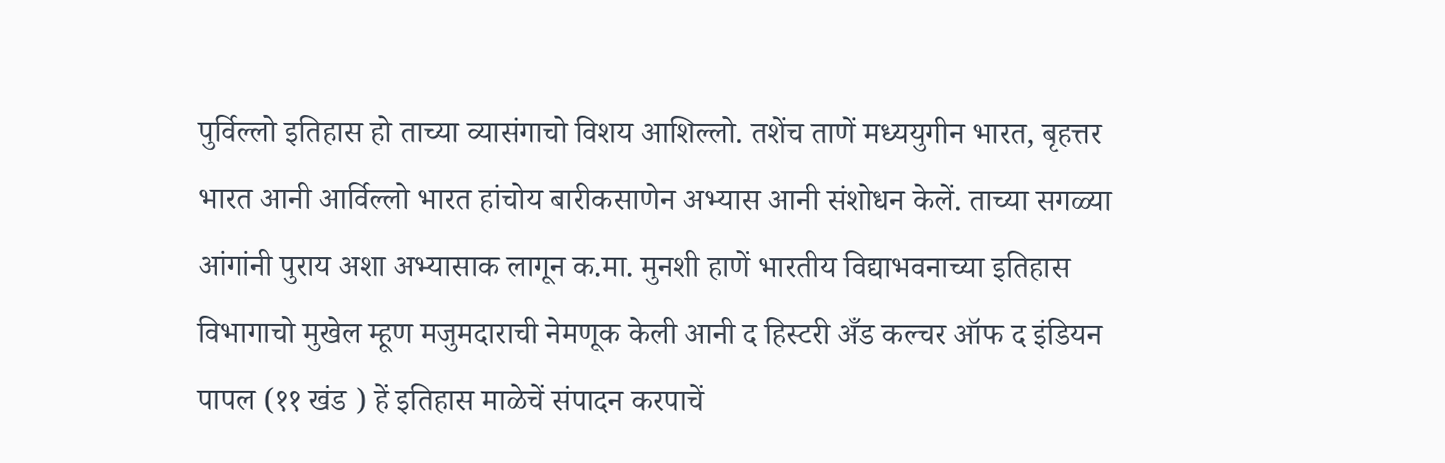पुर्विल्लो इतिहास हो ताच्या व्यासंगाचो विशय आशिल्लो. तशेंच ताणें मध्ययुगीन भारत, बृहत्तर भारत आनी आर्विल्लो भारत हांचोय बारीकसाणेन अभ्यास आनी संशोधन केलें. ताच्या सगळ्या आंगांनी पुराय अशा अभ्यासाक लागून क.मा. मुनशी हाणें भारतीय विद्याभवनाच्या इतिहास विभागाचो मुखेल म्हूण मजुमदाराची नेमणूक केली आनी द हिस्टरी अँड कल्चर ऑफ द इंडियन पापल (११ खंड ) हें इतिहास माळेचें संपादन करपाचें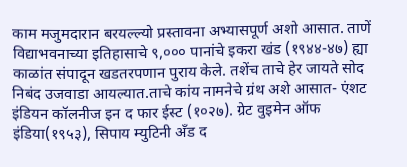काम मजुमदारान बरयल्ल्यो प्रस्तावना अभ्यासपूर्ण अशो आसात. ताणें विद्याभवनाच्या इतिहासाचे ९,००० पानांचे इकरा खंड (१९४४-४७) ह्या काळांत संपादून खडतरपणान पुराय केले. तशेंच ताचे हेर जायते सोद निबंद उजवाडा आयल्यात.ताचे कांय नामनेचे ग्रंथ अशे आसात- एंशट इंडियन कॉलनीज इन द फार ईस्ट (१०२७). ग्रेट वुइमेन ऑफ इंडिया(१९५३), सिपाय म्युटिनी अँड द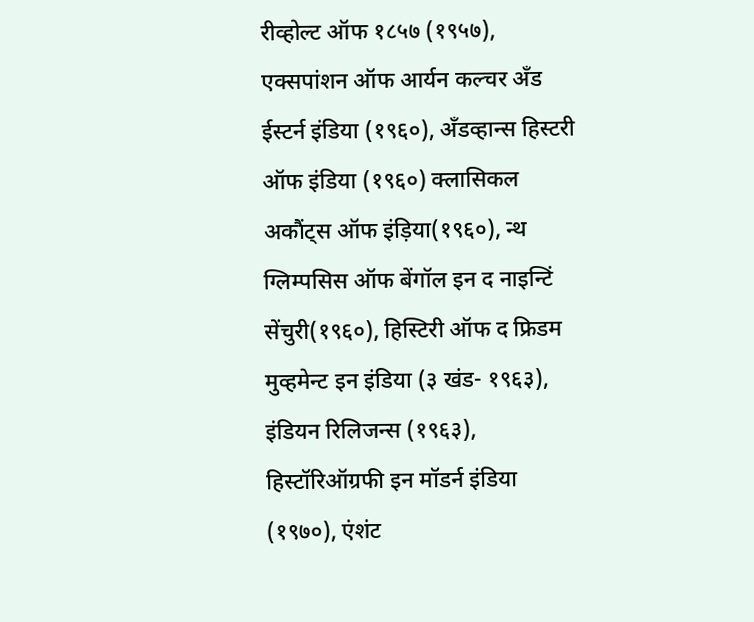रीव्होल्ट ऑफ १८५७ (१९५७), एक्सपांशन ऑफ आर्यन कल्चर अँड ईस्टर्न इंडिया (१९६०), अँडव्हान्स हिस्टरी ऑफ इंडिया (१९६०) क्लासिकल अकौंट्स ऑफ इंड़िया(१९६०), न्थ ग्लिम्पसिस ऑफ बेंगॉल इन द नाइन्टिं सेंचुरी(१९६०), हिस्टिरी ऑफ द फ्रिडम मुव्हमेन्ट इन इंडिया (३ खंड- १९६३), इंडियन रिलिजन्स (१९६३), हिस्टॉरिऑग्रफी इन मॉडर्न इंडिया (१९७०), एंशंट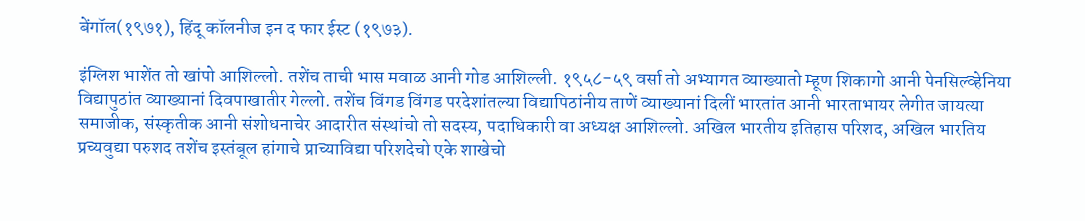बेंगॉल(१९७१), हिंदू कॉलनीज इन द फार ईस्ट (१९७३).

इंग्लिश भाशेंत तो खांपो आशिल्लो. तशेंच ताची भास मवाळ आनी गोड आशिल्ली. १९५८-५९ वर्सा तो अभ्यागत व्याख्यातो म्हूण शिकागो आनी पेनसिल्व्हेनिया विद्यापुठांत व्याख्यानां दिवपाखातीर गेल्लो. तशेंच विंगड विंगड परदेशांतल्या विद्यापिठांनीय ताणें व्याख्यानां दिलीं भारतांत आनी भारताभायर लेगीत जायत्या समाजीक, संस्कृतीक आनी संशोधनाचेर आदारीत संस्थांचो तो सदस्य, पदाधिकारी वा अध्यक्ष आशिल्लो. अखिल भारतीय इतिहास परिशद, अखिल भारतिय प्रच्यवुद्या परुशद तशेंच इस्तंबूल हांगाचे प्राच्याविद्या परिशदेचो एके शाखेचो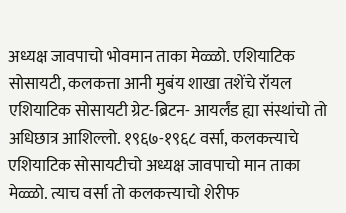अध्यक्ष जावपाचो भोवमान ताका मेळ्ळो. एशियाटिक सोसायटी, कलकत्ता आनी मुबंय शाखा तशेंचे रॉयल एशियाटिक सोसायटी ग्रेट-ब्रिटन- आयर्लंड ह्या संस्थांचो तो अधिछात्र आशिल्लो. १९६७-१९६८ वर्सा, कलकत्त्याचे एशियाटिक सोसायटीचो अध्यक्ष जावपाचो मान ताका मेळ्ळो. त्याच वर्सा तो कलकत्त्याचो शेरीफ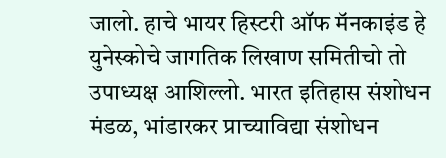जालो. हाचे भायर हिस्टरी ऑफ मॅनकाइंड हे युनेस्कोचे जागतिक लिखाण समितीचो तो उपाध्यक्ष आशिल्लो. भारत इतिहास संशोधन मंडळ, भांडारकर प्राच्याविद्या संशोधन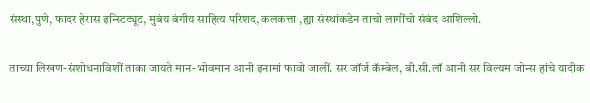संस्था,पुणे, फादर हेरास इन्स्टिट्यूट, मुबंय बंगीय साहित्य परिशद, कलकत्ता ,ह्या संस्थांकडेन ताचो लागींचो संबंद आशिल्लो.

ताच्या लिखण-संशोधनाविशीं ताका जायते मान-भोवमान आनी इनामां फावो जालीं. सर जॉर्ज कॅम्बेल, बी.सी.लॉ आनी सर विल्यम जोन्स हांचे यादीक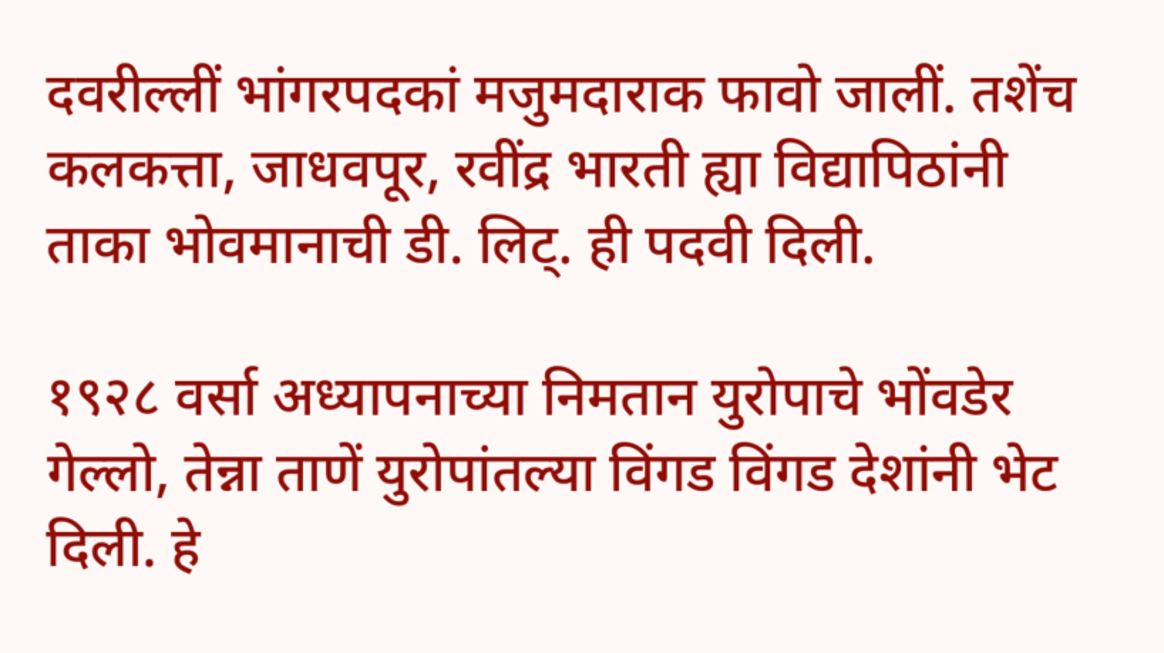दवरील्लीं भांगरपदकां मजुमदाराक फावो जालीं. तशेंच कलकत्ता, जाधवपूर, रवींद्र भारती ह्या विद्यापिठांनी ताका भोवमानाची डी. लिट्. ही पदवी दिली.

१९२८ वर्सा अध्यापनाच्या निमतान युरोपाचे भोंवडेर गेल्लो, तेन्ना ताणें युरोपांतल्या विंगड विंगड देशांनी भेट दिली. हे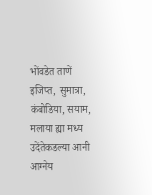भोंवडेत ताणें इजिप्त, सुमात्रा, कंबोडिया, सयाम, मलाया ह्या मध्य उदेंतेकडल्या आनी आग्नेय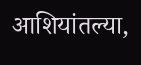आशियांतल्या,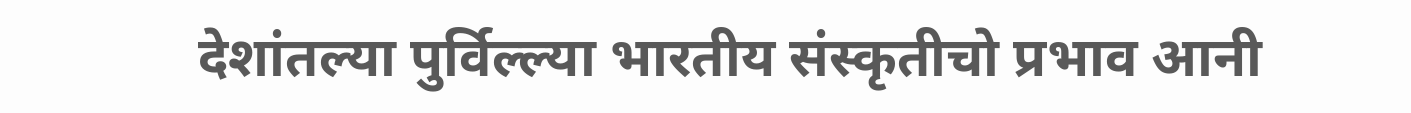देशांतल्या पुर्विल्ल्या भारतीय संस्कृतीचो प्रभाव आनी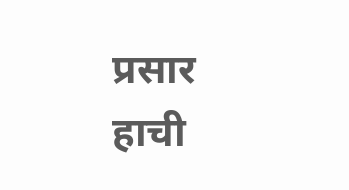प्रसार हाची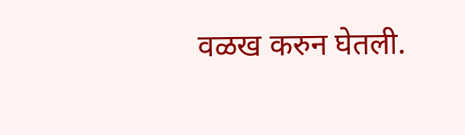वळख करुन घेतली.